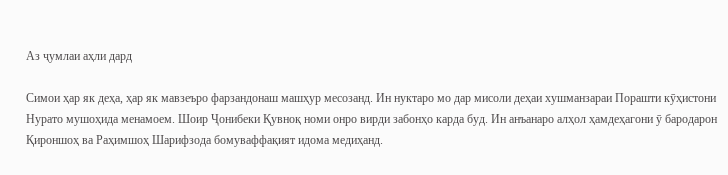Аз ҷумлаи аҳли дард

Симои ҳар як деҳа, ҳар як мавзеъро фарзандонаш машҳур месозанд. Ин нуктаро мо дар мисоли деҳаи хушманзараи Порашти кӯҳистони Нурато мушоҳида менамоем. Шоир Ҷонибеки Қувноқ номи онро вирди забонҳо карда буд. Ин анъанаро алҳол ҳамдеҳагони ӯ бародарон Қироншоҳ ва Раҳимшоҳ Шарифзода бомуваффақият идома медиҳанд.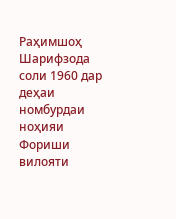Раҳимшоҳ Шарифзода соли 1960 дар деҳаи номбурдаи ноҳияи Фориши вилояти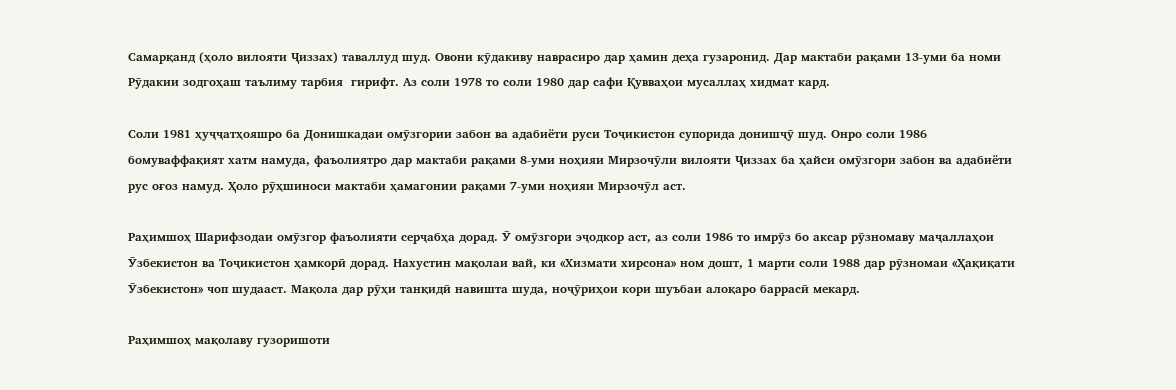Самарқанд (ҳоло вилояти Ҷиззах) таваллуд шуд. Овони кӯдакиву наврасиро дар ҳамин деҳа гузаронид. Дар мактаби рақами 13-уми ба номи Рӯдакии зодгоҳаш таълиму тарбия  гирифт. Аз соли 1978 то соли 1980 дар сафи Қувваҳои мусаллаҳ хидмат кард.

Соли 1981 ҳуҷҷатҳояшро ба Донишкадаи омӯзгории забон ва адабиёти руси Тоҷикистон супорида донишҷӯ шуд. Онро соли 1986 бомуваффақият хатм намуда, фаъолиятро дар мактаби рақами 8-уми ноҳияи Мирзочӯли вилояти Ҷиззах ба ҳайси омӯзгори забон ва адабиёти рус оғоз намуд. Ҳоло рӯҳшиноси мактаби ҳамагонии рақами 7-уми ноҳияи Мирзочӯл аст.

Раҳимшоҳ Шарифзодаи омӯзгор фаъолияти серҷабҳа дорад. Ӯ омӯзгори эҷодкор аст, аз соли 1986 то имрӯз бо аксар рӯзномаву маҷаллаҳои Ӯзбекистон ва Тоҷикистон ҳамкорӣ дорад. Нахустин мақолаи вай, ки «Хизмати хирсона» ном дошт, 1 марти соли 1988 дар рӯзномаи «Ҳақиқати Ӯзбекистон» чоп шудааст. Мақола дар рӯҳи танқидӣ навишта шуда, ноҷӯриҳои кори шуъбаи алоқаро баррасӣ мекард.

Раҳимшоҳ мақолаву гузоришоти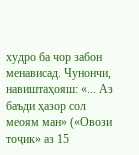худро ба чор забон менависад. Чунончи, навиштаҳояш: «... Аз баъди ҳазор сол меоям ман» («Овози тоҷик» аз 15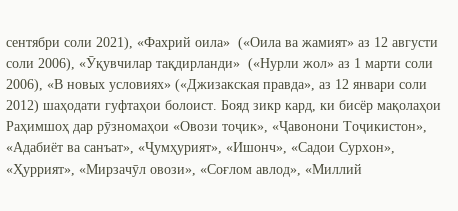сентябри соли 2021), «Фахрий оила»  («Оила ва жамият» аз 12 августи соли 2006), «Ӯқувчилар тақдирланди»  («Нурли жол» аз 1 марти соли 2006), «В новых условиях» («Джизакская правда», аз 12 январи соли 2012) шаҳодати гуфтаҳои болоист. Бояд зикр кард, ки бисёр мақолаҳои Раҳимшоҳ дар рӯзномаҳои «Овози тоҷик», «Ҷавонони Тоҷикистон», «Адабиёт ва санъат», «Ҷумҳурият», «Ишонч», «Садои Сурхон», «Ҳуррият», «Мирзачӯл овози», «Соғлом авлод», «Миллий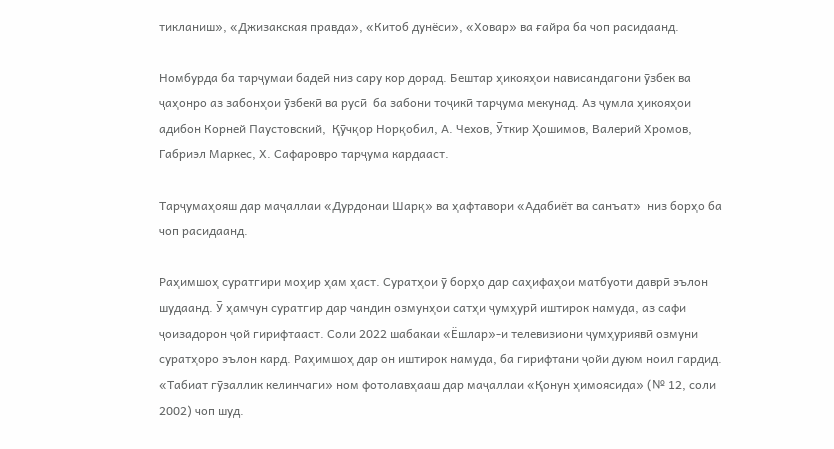тикланиш», «Джизакская правда», «Китоб дунёси», «Ховар» ва ғайра ба чоп расидаанд.

Номбурда ба тарҷумаи бадеӣ низ сару кор дорад. Бештар ҳикояҳои нависандагони ӯзбек ва ҷаҳонро аз забонҳои ӯзбекӣ ва русӣ  ба забони тоҷикӣ тарҷума мекунад. Аз ҷумла ҳикояҳои адибон Корней Паустовский,  Қӯчқор Норқобил, А. Чехов, Ӯткир Ҳошимов, Валерий Хромов, Габриэл Маркес, Х. Сафаровро тарҷума кардааст.

Тарҷумаҳояш дар маҷаллаи «Дурдонаи Шарқ» ва ҳафтавори «Адабиёт ва санъат»  низ борҳо ба чоп расидаанд.

Раҳимшоҳ суратгири моҳир ҳам ҳаст. Суратҳои ӯ борҳо дар саҳифаҳои матбуоти даврӣ эълон шудаанд. Ӯ ҳамчун суратгир дар чандин озмунҳои сатҳи ҷумҳурӣ иштирок намуда, аз сафи ҷоизадорон ҷой гирифтааст. Соли 2022 шабакаи «Ёшлар»-и телевизиони ҷумҳуриявӣ озмуни суратҳоро эълон кард. Раҳимшоҳ дар он иштирок намуда, ба гирифтани ҷойи дуюм ноил гардид. «Табиат гӯзаллик келинчаги» ном фотолавҳааш дар маҷаллаи «Қонун ҳимоясида» (№ 12, соли 2002) чоп шуд.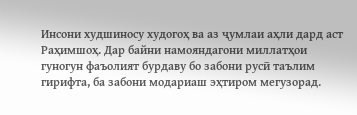Инсони худшиносу худогоҳ ва аз ҷумлаи аҳли дард аст Раҳимшоҳ. Дар байни намояндагони миллатҳои гуногун фаъолият бурдаву бо забони русӣ таълим гирифта, ба забони модариаш эҳтиром мегузорад.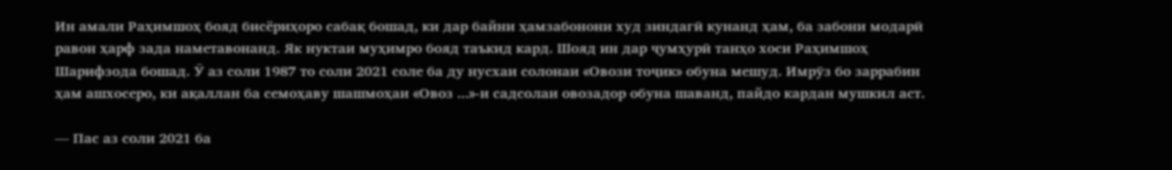Ин амали Раҳимшоҳ бояд бисёриҳоро сабақ бошад, ки дар байни ҳамзабонони худ зиндагӣ кунанд ҳам, ба забони модарӣ равон ҳарф зада наметавонанд. Як нуктаи муҳимро бояд таъкид кард. Шояд ин дар ҷумҳурӣ танҳо хоси Раҳимшоҳ Шарифзода бошад. Ӯ аз соли 1987 то соли 2021 соле ба ду нусхаи солонаи «Овози тоҷик» обуна мешуд. Имрӯз бо заррабин ҳам ашхосеро, ки ақаллан ба семоҳаву шашмоҳаи «Овоз ...»-и садсолаи овозадор обуна шаванд, пайдо кардан мушкил аст.

— Пас аз соли 2021 ба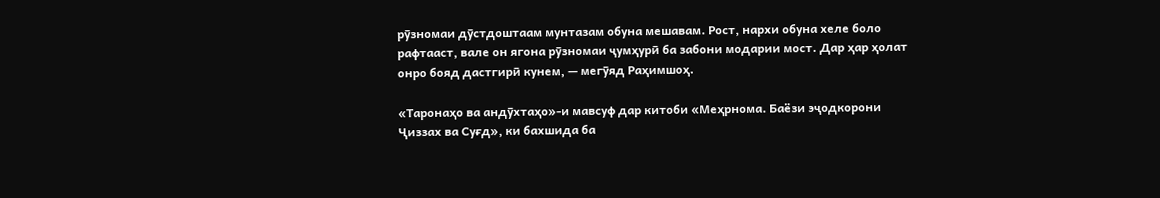рӯзномаи дӯстдоштаам мунтазам обуна мешавам. Рост, нархи обуна хеле боло рафтааст, вале он ягона рӯзномаи ҷумҳурӣ ба забони модарии мост. Дар ҳар ҳолат онро бояд дастгирӣ кунем, — мегӯяд Раҳимшоҳ.

«Таронаҳо ва андӯхтаҳо»-и мавсуф дар китоби «Меҳрнома. Баёзи эҷодкорони Ҷиззах ва Суғд», ки бахшида ба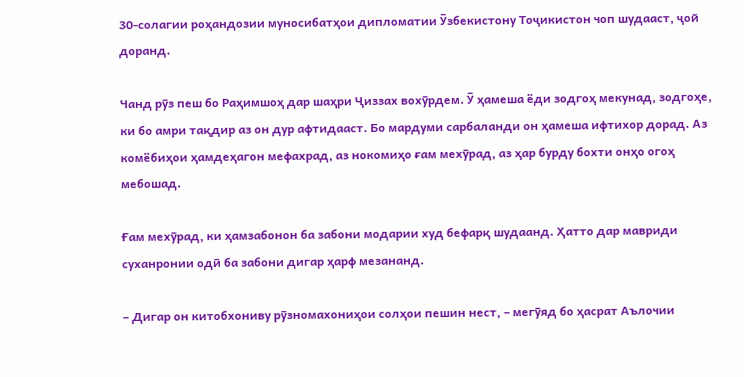30-солагии роҳандозии муносибатҳои дипломатии Ӯзбекистону Тоҷикистон чоп шудааст, ҷой доранд.

Чанд рӯз пеш бо Раҳимшоҳ дар шаҳри Ҷиззах вохӯрдем. Ӯ ҳамеша ёди зодгоҳ мекунад, зодгоҳе, ки бо амри тақдир аз он дур афтидааст. Бо мардуми сарбаланди он ҳамеша ифтихор дорад. Аз комёбиҳои ҳамдеҳагон мефахрад, аз нокомиҳо ғам мехӯрад, аз ҳар бурду бохти онҳо огоҳ мебошад.

Ғам мехӯрад, ки ҳамзабонон ба забони модарии худ бефарқ шудаанд. Ҳатто дар мавриди суханронии одӣ ба забони дигар ҳарф мезананд.

– Дигар он китобхониву рӯзномахониҳои солҳои пешин нест, – мегӯяд бо ҳасрат Аълочии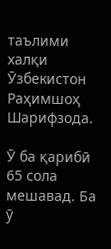таълими халқи Ӯзбекистон Раҳимшоҳ Шарифзода.

Ӯ ба қарибӣ 65 сола мешавад. Ба ӯ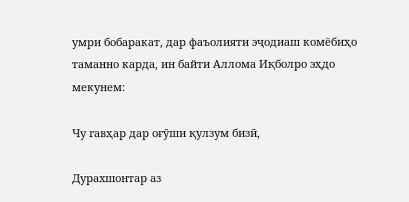умри бобаракат, дар фаъолияти эҷодиаш комёбиҳо таманно карда, ин байти Аллома Иқболро эҳдо мекунем:

Чу гавҳар дар оғӯши қулзум бизӣ,

Дурахшонтар аз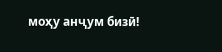моҳу анҷум бизӣ!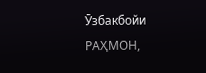Ӯзбакбойи РАҲМОН,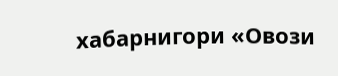хабарнигори «Овози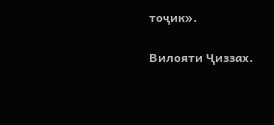тоҷик».

Вилояти Ҷиззах.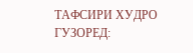ТАФСИРИ ХУДРО ГУЗОРЕД: